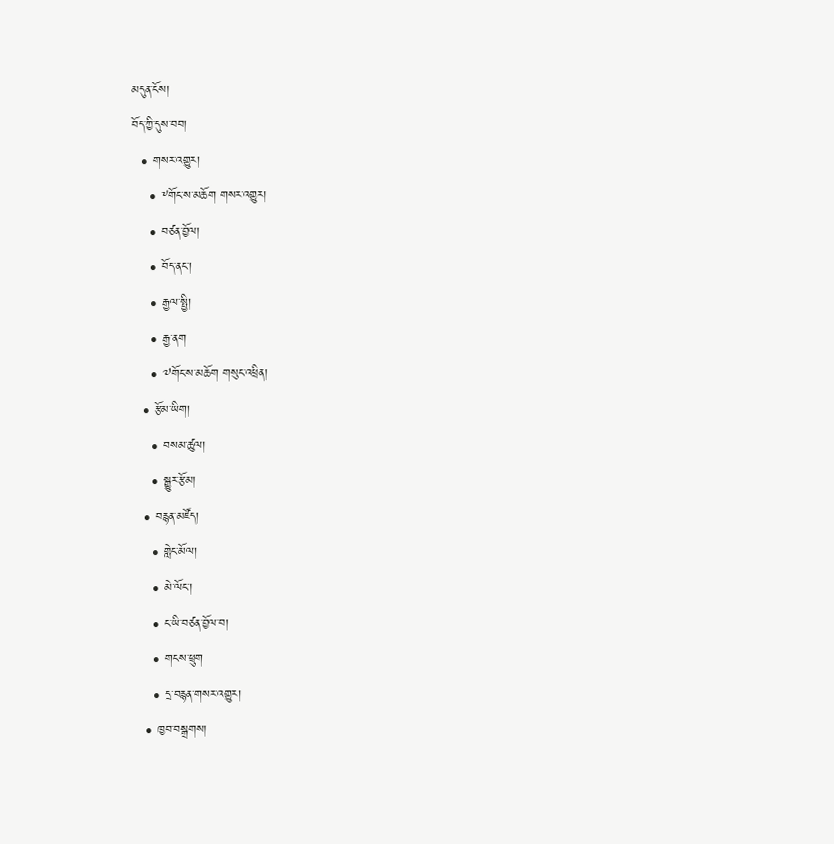མདུན་ངོས།
བོད་ཀྱི་དུས་བབ།
  • གསར་འགྱུར།
    • ༸གོང་ས་མཆོག གསར་འགྱུར།
    • བཙན་བྱོལ།
    • བོད་ནང་།
    • རྒྱལ་སྤྱི།
    • རྒྱ་ནག
    • ༧གོང་ས་མཆོག གསུང་འཕྲིན།
  • རྩོམ་ཡིག།
    • བསམ་ཚུལ།
    • སྒྱུར་རྩོམ།
  • བརྙན་མཛོད།
    • གླེང་མོལ།
    • མེ་ལོང་།
    • ང་ཡི་བཙན་བྱོལ་བ།
    • གངས་ཕྲུག
    • དྲ་བརྙན་གསར་འགྱུར།
  • ཁྱབ་བསྒྲགས།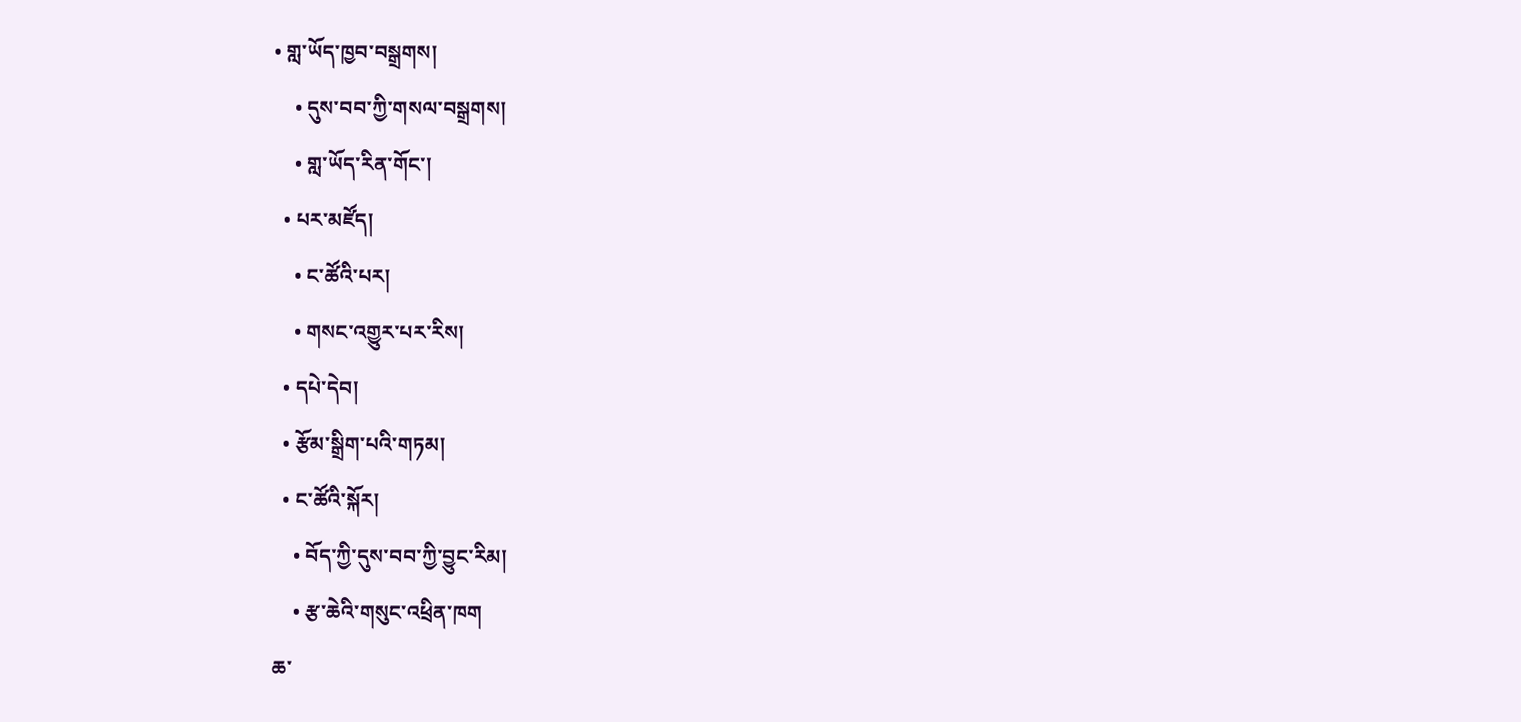• གླ་ཡོད་ཁྱབ་བསྒྲགས།
    • དུས་བབ་ཀྱི་གསལ་བསྒྲགས།
    • གླ་ཡོད་རིན་གོང་།
  • པར་མཛོད།
    • ང་ཚོའི་པར།
    • གསང་འགྱུར་པར་རིས།
  • དཔེ་དེབ།
  • རྩོམ་སྒྲིག་པའི་གཏམ།
  • ང་ཚོའི་སྐོར།
    • བོད་ཀྱི་དུས་བབ་ཀྱི་བྱུང་རིམ།
    • རྩ་ཆེའི་གསུང་འཕྲིན་ཁག
ཆ་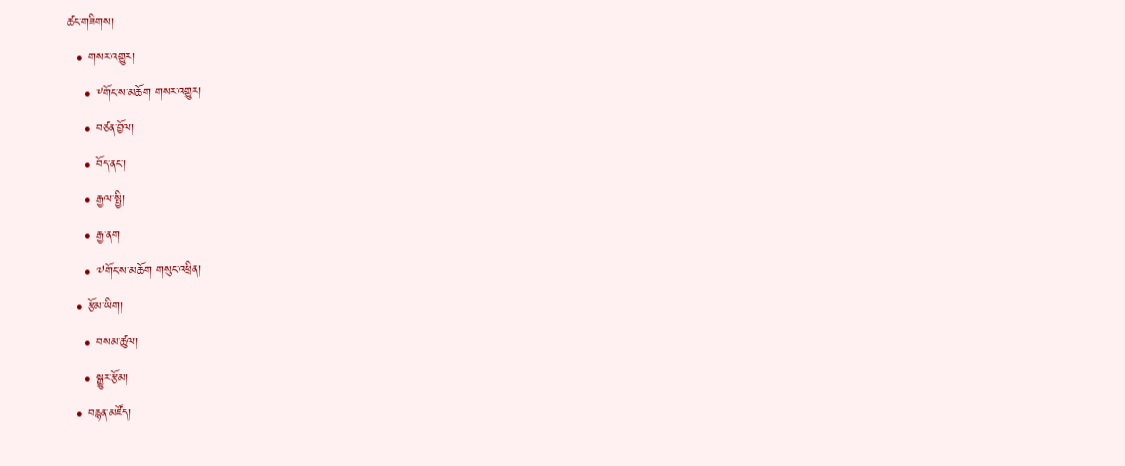ཚང་གཟིགས།
  • གསར་འགྱུར།
    • ༸གོང་ས་མཆོག གསར་འགྱུར།
    • བཙན་བྱོལ།
    • བོད་ནང་།
    • རྒྱལ་སྤྱི།
    • རྒྱ་ནག
    • ༧གོང་ས་མཆོག གསུང་འཕྲིན།
  • རྩོམ་ཡིག།
    • བསམ་ཚུལ།
    • སྒྱུར་རྩོམ།
  • བརྙན་མཛོད།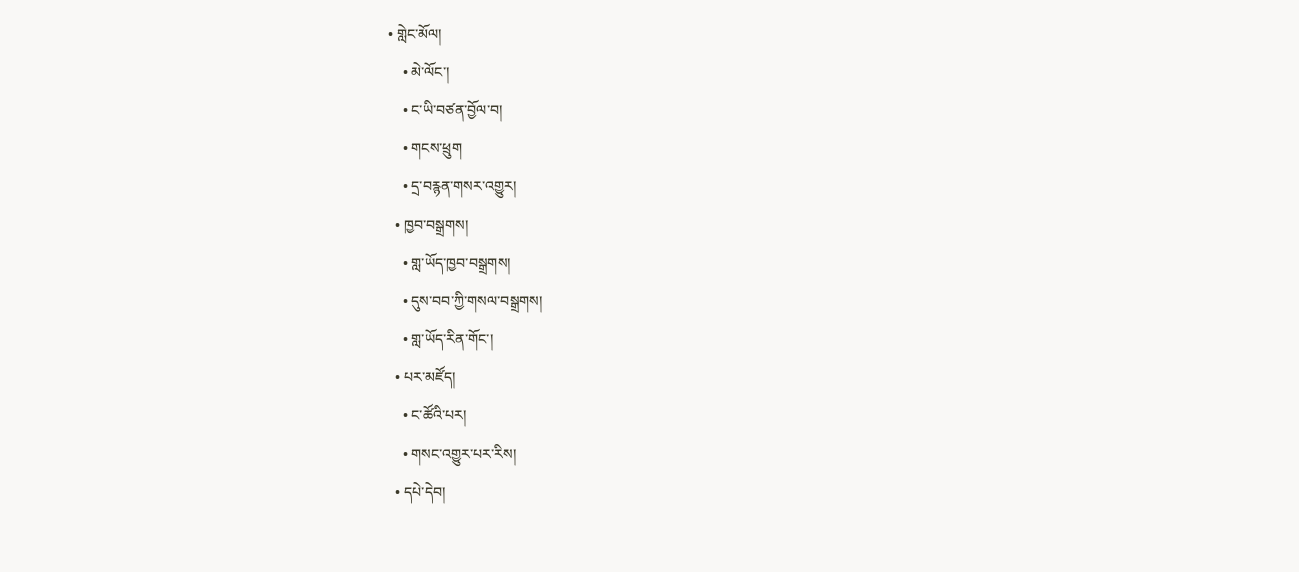• གླེང་མོལ།
    • མེ་ལོང་།
    • ང་ཡི་བཙན་བྱོལ་བ།
    • གངས་ཕྲུག
    • དྲ་བརྙན་གསར་འགྱུར།
  • ཁྱབ་བསྒྲགས།
    • གླ་ཡོད་ཁྱབ་བསྒྲགས།
    • དུས་བབ་ཀྱི་གསལ་བསྒྲགས།
    • གླ་ཡོད་རིན་གོང་།
  • པར་མཛོད།
    • ང་ཚོའི་པར།
    • གསང་འགྱུར་པར་རིས།
  • དཔེ་དེབ།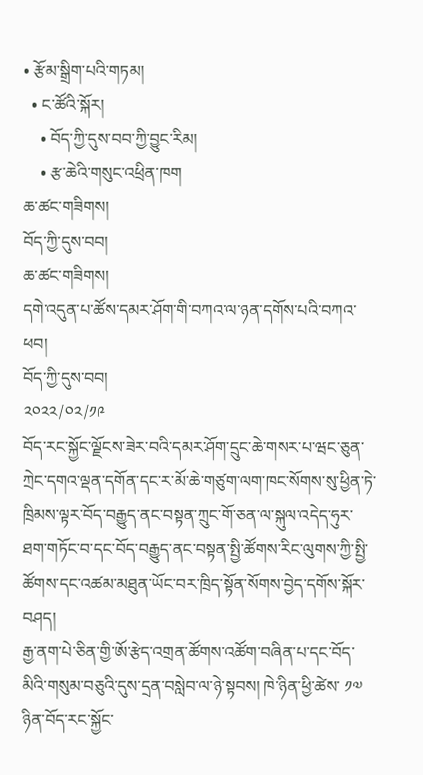• རྩོམ་སྒྲིག་པའི་གཏམ།
  • ང་ཚོའི་སྐོར།
    • བོད་ཀྱི་དུས་བབ་ཀྱི་བྱུང་རིམ།
    • རྩ་ཆེའི་གསུང་འཕྲིན་ཁག
ཆ་ཚང་གཟིགས།
བོད་ཀྱི་དུས་བབ།
ཆ་ཚང་གཟིགས།
དགེ་འདུན་པ་ཚོས་དམར་ཤོག་གི་བཀའ་ལ་ཉན་དགོས་པའི་བཀའ་ཕབ།
བོད་ཀྱི་དུས་བབ།
༢༠༢༢/༠༢/༡༩
བོད་རང་སྐྱོང་ལྗོངས་ཟེར་བའི་དམར་ཤོག་དྲུང་ཆེ་གསར་པ་ཝང་ཅུན་ཀྲེང་དགའ་ལྡན་དགོན་དང་ར་མོ་ཆེ་གཙུག་ལག་ཁང་སོགས་སུ་ཕྱིན་ཏེ་ཁྲིམས་ལྟར་བོད་བརྒྱུད་ནང་བསྟན་ཀྲུང་གོ་ཅན་ལ་སྐུལ་འདེད་ཧུར་ཐག་གཏོང་བ་དང་བོད་བརྒྱུད་ནང་བསྟན་སྤྱི་ཚོགས་རིང་ལུགས་ཀྱི་སྤྱི་ཚོགས་དང་འཚམ་མཐུན་ཡོང་བར་ཁྲིད་སྟོན་སོགས་བྱེད་དགོས་སྐོར་བཤད།
རྒྱ་ནག་པེ་ཅིན་གྱི་ཨོ་རྩེད་འགྲན་ཚོགས་འཚོག་བཞིན་པ་དང་བོད་མིའི་གསུམ་བཅུའི་དུས་དྲན་བསླེབ་ལ་ཉེ་སྟབས། ཁེ་ཉིན་ཕྱི་ཚེས་ ༡༧ ཉིན་བོད་རང་སྐྱོང་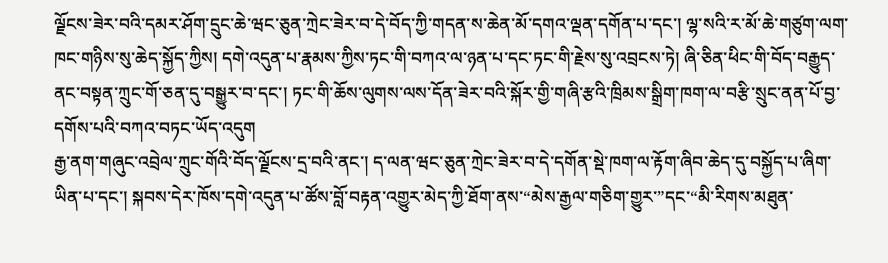ལྗོངས་ཟེར་བའི་དམར་ཤོག་དྲུང་ཆེ་ཝང་ཅུན་ཀྲེང་ཟེར་བ་དེ་བོད་ཀྱི་གདན་ས་ཆེན་མོ་དགའ་ལྡན་དགོན་པ་དང་། ལྷ་སའི་ར་མོ་ཆེ་གཙུག་ལག་ཁང་གཉིས་སུ་ཆེད་སྐྱོད་ཀྱིས། དགེ་འདུན་པ་རྣམས་ཀྱིས་ཏང་གི་བཀའ་ལ་ཉན་པ་དང་ཏང་གི་རྗེས་སུ་འབྲངས་ཏེ། ཞི་ཅིན་ཕིང་གི་བོད་བརྒྱུད་ནང་བསྟན་ཀྲུང་གོ་ཅན་དུ་བསྒྱུར་བ་དང་། ཏང་གི་ཆོས་ལུགས་ལས་དོན་ཟེར་བའི་སྐོར་གྱི་གཞི་རྩའི་ཁྲིམས་སྒྲིག་ཁག་ལ་བརྩི་སྲུང་ནན་པོ་བྱ་དགོས་པའི་བཀའ་བཏང་ཡོད་འདུག
རྒྱ་ནག་གཞུང་འབྲེལ་ཀྲུང་གོའི་བོད་ལྗོངས་དྲ་བའི་ནང་། ད་ལན་ཝང་ཅུན་ཀྲེང་ཟེར་བ་དེ་དགོན་སྡེ་ཁག་ལ་རྟོག་ཞིབ་ཆེད་དུ་བསྐྱོད་པ་ཞིག་ཡིན་པ་དང་། སྐབས་དེར་ཁོས་དགེ་འདུན་པ་ཚོས་བློ་བརྟན་འགྱུར་མེད་ཀྱི་ཐོག་ནས་“མེས་རྒྱལ་གཅིག་གྱུར་”དང་“མི་རིགས་མཐུན་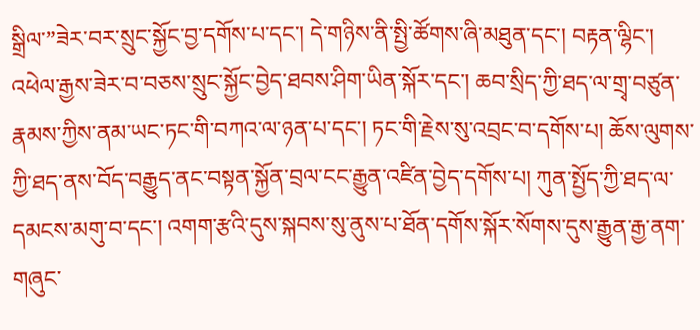སྒྲིལ་”ཟེར་བར་སྲུང་སྐྱོང་བྱ་དགོས་པ་དང་། དེ་གཉིས་ནི་སྤྱི་ཚོགས་ཞི་མཐུན་དང་། བརྟན་ལྷིང་། འཕེལ་རྒྱས་ཟེར་བ་བཅས་སྲུང་སྐྱོང་བྱེད་ཐབས་ཤིག་ཡིན་སྐོར་དང་། ཆབ་སྲིད་ཀྱི་ཐད་ལ་གྲྭ་བཙུན་རྣམས་ཀྱིས་ནམ་ཡང་ཏང་གི་བཀའ་ལ་ཉན་པ་དང་། ཏང་གི་རྗེས་སུ་འབྲང་བ་དགོས་པ། ཆོས་ལུགས་ཀྱི་ཐད་ནས་བོད་བརྒྱུད་ནང་བསྟན་སྐྱོན་བྲལ་ངང་རྒྱུན་འཛིན་བྱེད་དགོས་པ། ཀུན་སྤྱོད་ཀྱི་ཐད་ལ་དམངས་མགུ་བ་དང་། འགག་རྩའི་དུས་སྐབས་སུ་ནུས་པ་ཐོན་དགོས་སྐོར་སོགས་དུས་རྒྱུན་རྒྱ་ནག་གཞུང་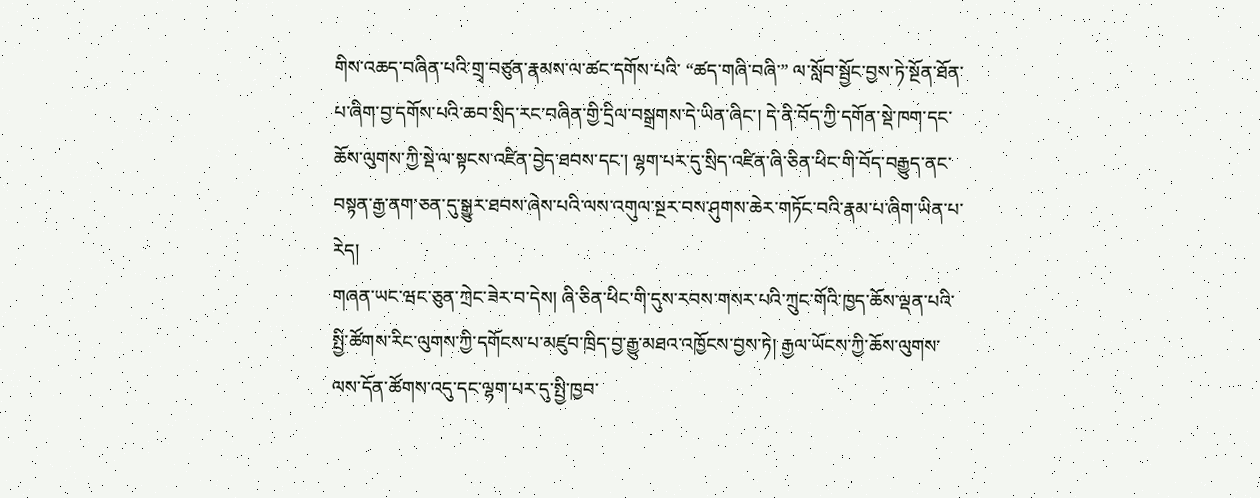གིས་འཆད་བཞིན་པའི་གྲྭ་བཙུན་རྣམས་ལ་ཚང་དགོས་པའི་ “ཚད་གཞི་བཞི་” ལ་སློབ་སྦྱོང་བྱས་ཏེ་སྔོན་ཐོན་པ་ཞིག་བྱ་དགོས་པའི་ཆབ་སྲིད་རང་བཞིན་གྱི་དྲིལ་བསྒྲགས་དེ་ཡིན་ཞིང་། དེ་ནི་བོད་ཀྱི་དགོན་སྡེ་ཁག་དང་ཆོས་ལུགས་ཀྱི་སྡེ་ལ་སྟངས་འཛིན་བྱེད་ཐབས་དང་། ལྷག་པར་དུ་སྲིད་འཛིན་ཞི་ཅིན་ཕིང་གི་བོད་བརྒྱུད་ནང་བསྟན་རྒྱ་ནག་ཅན་དུ་སྒྱུར་ཐབས་ཞེས་པའི་ལས་འགུལ་སྔར་བས་ཤུགས་ཆེར་གཏོང་བའི་རྣམ་པ་ཞིག་ཡིན་པ་རེད།
གཞན་ཡང་ཝང་ཅུན་ཀྲེང་ཟེར་བ་དེས། ཞི་ཅིན་ཕིང་གི་དུས་རབས་གསར་པའི་ཀྲུང་གོའི་ཁྱད་ཆོས་ལྡན་པའི་སྤྱི་ཚོགས་རིང་ལུགས་ཀྱི་དགོངས་པ་མཛུབ་ཁྲིད་བྱ་རྒྱུ་མཐའ་འཁྱོངས་བྱས་ཏེ། རྒྱལ་ཡོངས་ཀྱི་ཆོས་ལུགས་ལས་དོན་ཚོགས་འདུ་དང་ལྷག་པར་དུ་སྤྱི་ཁྱབ་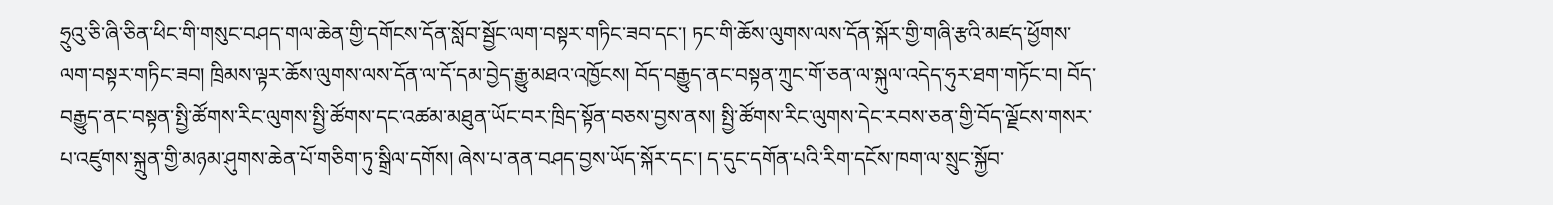ཧྲུའུ་ཅི་ཞི་ཅིན་ཕིང་གི་གསུང་བཤད་གལ་ཆེན་གྱི་དགོངས་དོན་སློབ་སྦྱོང་ལག་བསྟར་གཏིང་ཟབ་དང་། ཏང་གི་ཆོས་ལུགས་ལས་དོན་སྐོར་གྱི་གཞི་རྩའི་མཛད་ཕྱོགས་ལག་བསྟར་གཏིང་ཟབ། ཁྲིམས་ལྟར་ཆོས་ལུགས་ལས་དོན་ལ་དོ་དམ་བྱེད་རྒྱུ་མཐའ་འཁྱོངས། བོད་བརྒྱུད་ནང་བསྟན་ཀྲུང་གོ་ཅན་ལ་སྐུལ་འདེད་ཧུར་ཐག་གཏོང་བ། བོད་བརྒྱུད་ནང་བསྟན་སྤྱི་ཚོགས་རིང་ལུགས་སྤྱི་ཚོགས་དང་འཚམ་མཐུན་ཡོང་བར་ཁྲིད་སྟོན་བཅས་བྱས་ནས། སྤྱི་ཚོགས་རིང་ལུགས་དེང་རབས་ཅན་གྱི་བོད་ལྗོངས་གསར་པ་འཛུགས་སྐྲུན་གྱི་མཉམ་ཤུགས་ཆེན་པོ་གཅིག་ཏུ་སྒྲིལ་དགོས། ཞེས་པ་ནན་བཤད་བྱས་ཡོད་སྐོར་དང་། ད་དུང་དགོན་པའི་རིག་དངོས་ཁག་ལ་སྲུང་སྐྱོབ་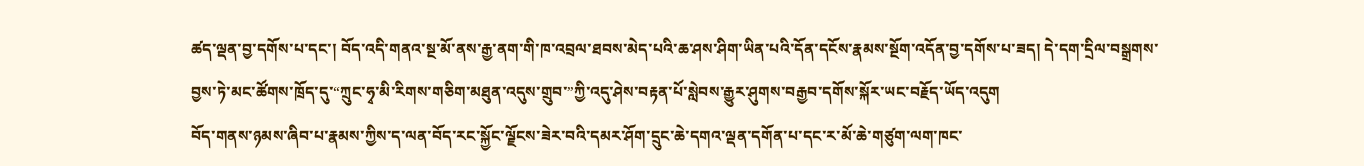ཚད་ལྡན་བྱ་དགོས་པ་དང་། བོད་འདི་གནའ་སྔ་མོ་ནས་རྒྱ་ནག་གི་ཁ་འབྲལ་ཐབས་མེད་པའི་ཆ་ཤས་ཤིག་ཡིན་པའི་དོན་དངོས་རྣམས་སྔོག་འདོན་བྱ་དགོས་པ་ཟད། དེ་དག་དྲིལ་བསྒྲགས་བྱས་ཏེ་མང་ཚོགས་ཁྲོད་དུ་“ཀྲུང་ཧྭ་མི་རིགས་གཅིག་མཐུན་འདུས་གྲུབ་”ཀྱི་འདུ་ཤེས་བརྟན་པོ་སླེབས་རྒྱུར་ཤུགས་བརྒྱབ་དགོས་སྐོར་ཡང་བརྗོད་ཡོད་འདུག
བོད་གནས་ཉམས་ཞིབ་པ་རྣམས་ཀྱིས་ད་ལན་བོད་རང་སྐྱོང་ལྗོངས་ཟེར་བའི་དམར་ཤོག་དྲུང་ཆེ་དགའ་ལྡན་དགོན་པ་དང་ར་མོ་ཆེ་གཙུག་ལག་ཁང་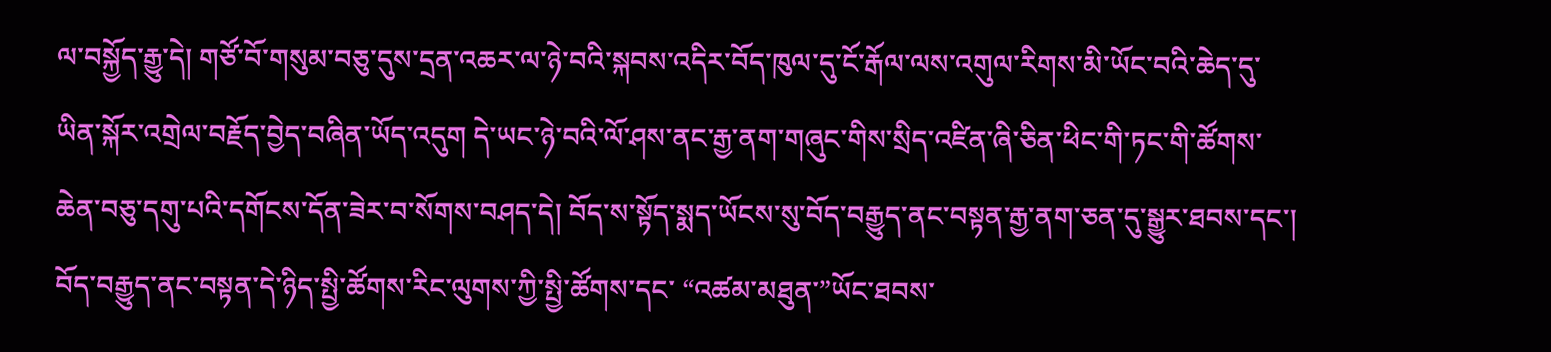ལ་བསྐྱོད་རྒྱུ་དེ། གཙོ་བོ་གསུམ་བཅུ་དུས་དྲན་འཆར་ལ་ཉེ་བའི་སྐབས་འདིར་བོད་ཁུལ་དུ་ངོ་རྒོལ་ལས་འགུལ་རིགས་མི་ཡོང་བའི་ཆེད་དུ་ཡིན་སྐོར་འགྲེལ་བརྗོད་བྱེད་བཞིན་ཡོད་འདུག དེ་ཡང་ཉེ་བའི་ལོ་ཤས་ནང་རྒྱ་ནག་གཞུང་གིས་སྲིད་འཛིན་ཞི་ཅིན་ཕིང་གི་ཏང་གི་ཚོགས་ཆེན་བཅུ་དགུ་པའི་དགོངས་དོན་ཟེར་བ་སོགས་བཤད་དེ། བོད་ས་སྟོད་སྨད་ཡོངས་སུ་བོད་བརྒྱུད་ནང་བསྟན་རྒྱ་ནག་ཅན་དུ་སྒྱུར་ཐབས་དང་། བོད་བརྒྱུད་ནང་བསྟན་དེ་ཉིད་སྤྱི་ཚོགས་རིང་ལུགས་ཀྱི་སྤྱི་ཚོགས་དང་ “འཚམ་མཐུན་”ཡོང་ཐབས་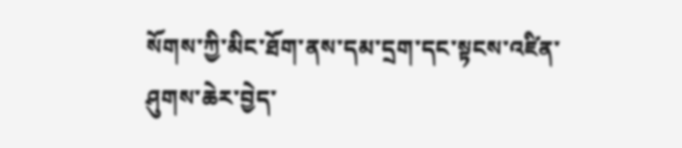སོགས་ཀྱི་མིང་ཐོག་ནས་དམ་དྲག་དང་སྟངས་འཛིན་ཤུགས་ཆེར་བྱེད་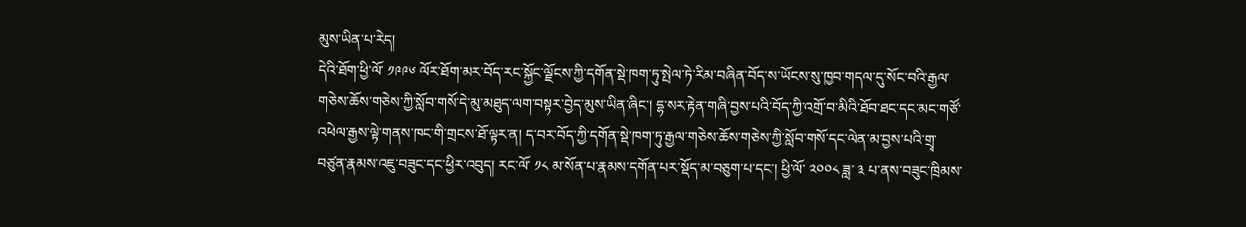མུས་ཡིན་པ་རེད།
དེའི་ཐོག་ཕྱི་ལོ་ ༡༩༩༦ ལོར་ཐོག་མར་བོད་རང་སྐྱོང་ལྗོངས་ཀྱི་དགོན་སྡེ་ཁག་ཏུ་སྤེལ་ཏེ་རིམ་བཞིན་བོད་ས་ཡོངས་སུ་ཁྱབ་གདལ་དུ་སོང་བའི་རྒྱལ་གཅེས་ཆོས་གཅེས་ཀྱི་སློབ་གསོ་དེ་མུ་མཐུད་ལག་བསྟར་བྱེད་མུས་ཡིན་ཞིང་། དྷ་སར་རྟེན་གཞི་བྱས་པའི་བོད་ཀྱི་འགྲོ་བ་མིའི་ཐོབ་ཐང་དང་མང་གཙོ་འཕེལ་རྒྱས་ལྟེ་གནས་ཁང་གི་གྲངས་ཐོ་ལྟར་ན། ད་བར་བོད་ཀྱི་དགོན་སྡེ་ཁག་ཏུ་རྒྱལ་གཅེས་ཆོས་གཅེས་ཀྱི་སློབ་གསོ་དང་ལེན་མ་བྱས་པའི་གྲྭ་བཙུན་རྣམས་འཇུ་བཟུང་དང་ཕྱིར་འབུད། རང་ལོ་ ༡༨ མ་སོན་པ་རྣམས་དགོན་པར་སྡོད་མ་བཅུག་པ་དང་། ཕྱི་ལོ་ ༢༠༠༨ ཟླ་ ༣ པ་ནས་བཟུང་ཁྲིམས་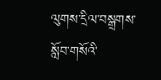ལུགས་དྲིལ་བསྒྲགས་སློབ་གསོའི་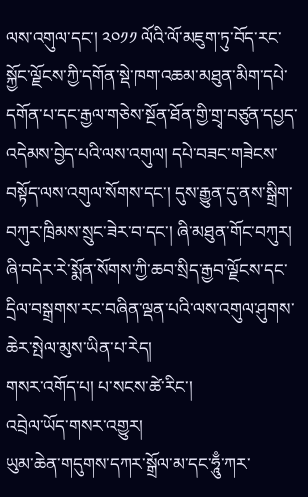ལས་འགུལ་དང་། ༢༠༡༡ ལོའི་ལོ་མཇུག་ཏུ་བོད་རང་སྐྱོང་ལྗོངས་ཀྱི་དགོན་སྡེ་ཁག་འཆམ་མཐུན་མིག་དཔེ་དགོན་པ་དང་རྒྱལ་གཅེས་སྔོན་ཐོན་གྱི་གྲྭ་བཙུན་དཔྱད་འདེམས་བྱེད་པའི་ལས་འགུལ། དཔེ་བཟང་གཟེངས་བསྟོད་ལས་འགུལ་སོགས་དང་། དུས་རྒྱུན་དུ་ནས་སྒྲིག་བཀུར་ཁྲིམས་སྲུང་ཟེར་བ་དང་། ཞི་མཐུན་གོང་བཀུར། ཞི་བདེར་རེ་སྨོན་སོགས་ཀྱི་ཆབ་སྲིད་རྒྱབ་ལྗོངས་དང་དྲིལ་བསྒྲགས་རང་བཞིན་ལྡན་པའི་ལས་འགུལ་ཤུགས་ཆེར་སྤེལ་མུས་ཡིན་པ་རེད།
གསར་འགོད་པ། པ་སངས་ཚེ་རིང་།
འབྲེལ་ཡོད་གསར་འགྱུར།
ཡུམ་ཆེན་གདུགས་དཀར་སྒྲོལ་མ་དང་ཧཱུྃ་ཀར་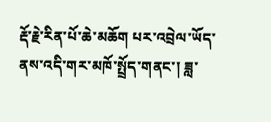རྡོ་རྗེ་རིན་པོ་ཆེ་མཆོག པར་འབྲེལ་ཡོད་ནས་འདི་གར་མཁོ་སྤྲོད་གནང་། ཟླ་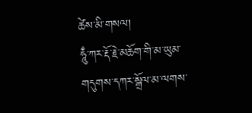ཚེས་མི་གསལ།
ཧཱུྃ་ཀར་རྡོ་རྗེ་མཆོག་གི་མ་ཡུམ་གདུགས་དཀར་སྒྲོལ་མ་ལགས་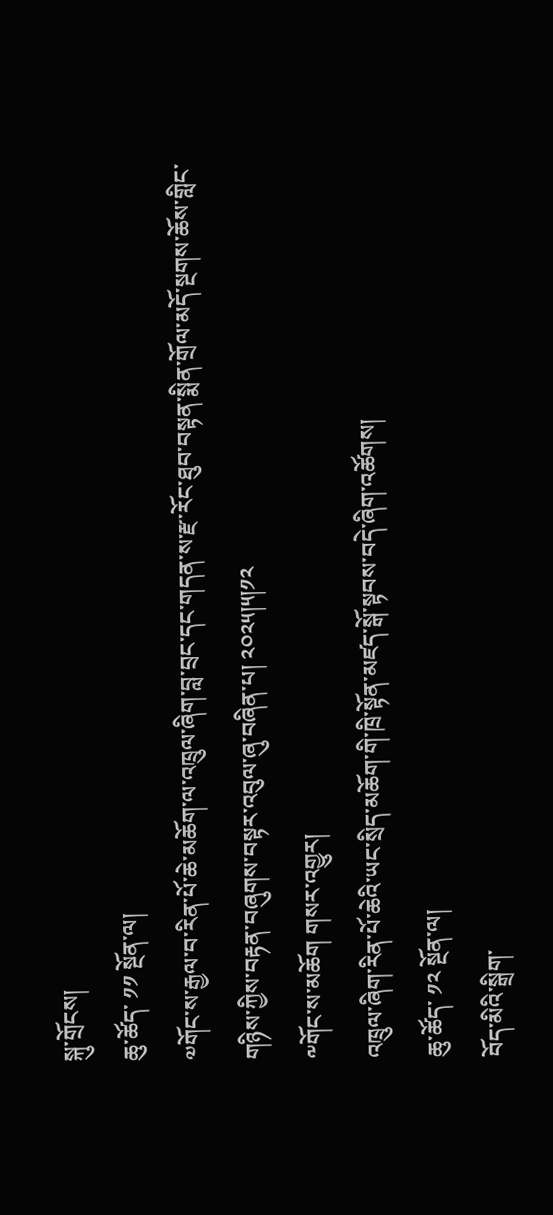སྐུ་གྲོངས།
ཆུ་ཚོད་ ༡༡ སྔོན་ལ།
༧གོང་ས་རྒྱལ་བ་རིན་པོ་ཆེ་མཆོག་ལ་འཁྲུལ་ཞིག་བླ་བྲང་དང་གདན་ས་རྫ་རོང་ཐུབ་བསྟན་སྨིན་གྲོལ་མདོ་སྔགས་ཆོས་གླིང་གཉིས་ཀྱིས་བརྟན་བཞུགས་བསྟར་འབུལ་ཞུ་བཞིན་པ། ༢༠༢༥།༥།༡༢
༸གོང་ས་མཆོག གསར་འགྱུར།
འཁྲུལ་ཞིག་རིན་པོ་ཆེའི་ཡང་སྲིད་མཆོག་གི་ཁྲི་སྟོན་མཛད་སྒོ་སྟབས་བདེ་ཞིག་འཚོགས།
ཆུ་ཚོད་ ༡༢ སྔོན་ལ།
བོད་མིའི་སྒྲིག་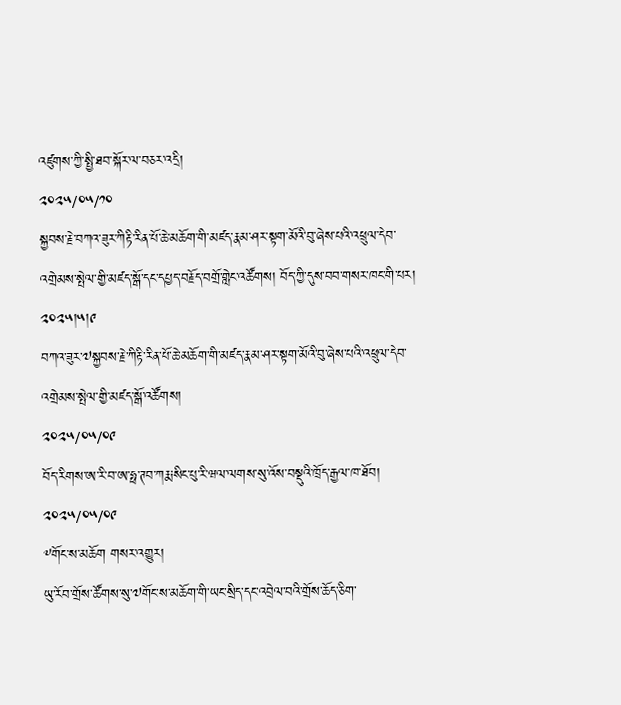འཛུགས་ཀྱི་སྤྱི་ཐབ་སྐོར་ལ་བཅར་འདྲི།
༢༠༢༥/༠༥/༡༠
སྐྱབས་རྗེ་བཀའ་ཟུར་ཀིརྟི་རིན་པོ་ཆེ་མཆོག་གི་མཛད་རྣམ་ཤར་སྟག་མོའི་བུ་ཞེས་པའི་འཕྲུལ་དེབ་འགྲེམས་སྤེལ་གྱི་མཛད་སྒོ་དང་དཔྱད་བརྗོད་བགྲོ་གླེང་འཚོགས། བོད་ཀྱི་དུས་བབ་གསར་ཁང་གི་པར། ༢༠༢༥།༥།༩
བཀའ་ཟུར་༧སྐྱབས་རྗེ་ཀིརྟི་རིན་པོ་ཆེ་མཆོག་གི་མཛད་རྣམ་ཤར་སྟག་མོའི་བུ་ཞེས་པའི་འཕྲུལ་དེབ་འགྲེམས་སྤེལ་གྱི་མཛད་སྒོ་འཚོགས།
༢༠༢༥/༠༥/༠༩
བོད་རིགས་ཨ་རི་བ་ཨ་ཧྥ་ཊབ་ཀརྨ་སིང་པུ་རི་ཝལ་ལགས་སུ་འོས་བསྡུའི་ཁྲོད་རྒྱལ་ཁ་ཐོབ།
༢༠༢༥/༠༥/༠༩
༸གོང་ས་མཆོག གསར་འགྱུར།
ཡུ་རོབ་གྲོས་ཚོགས་སུ་༧གོང་ས་མཆོག་གི་ཡང་སྲིད་དང་འབྲེལ་བའི་གྲོས་ཆོད་ཅིག་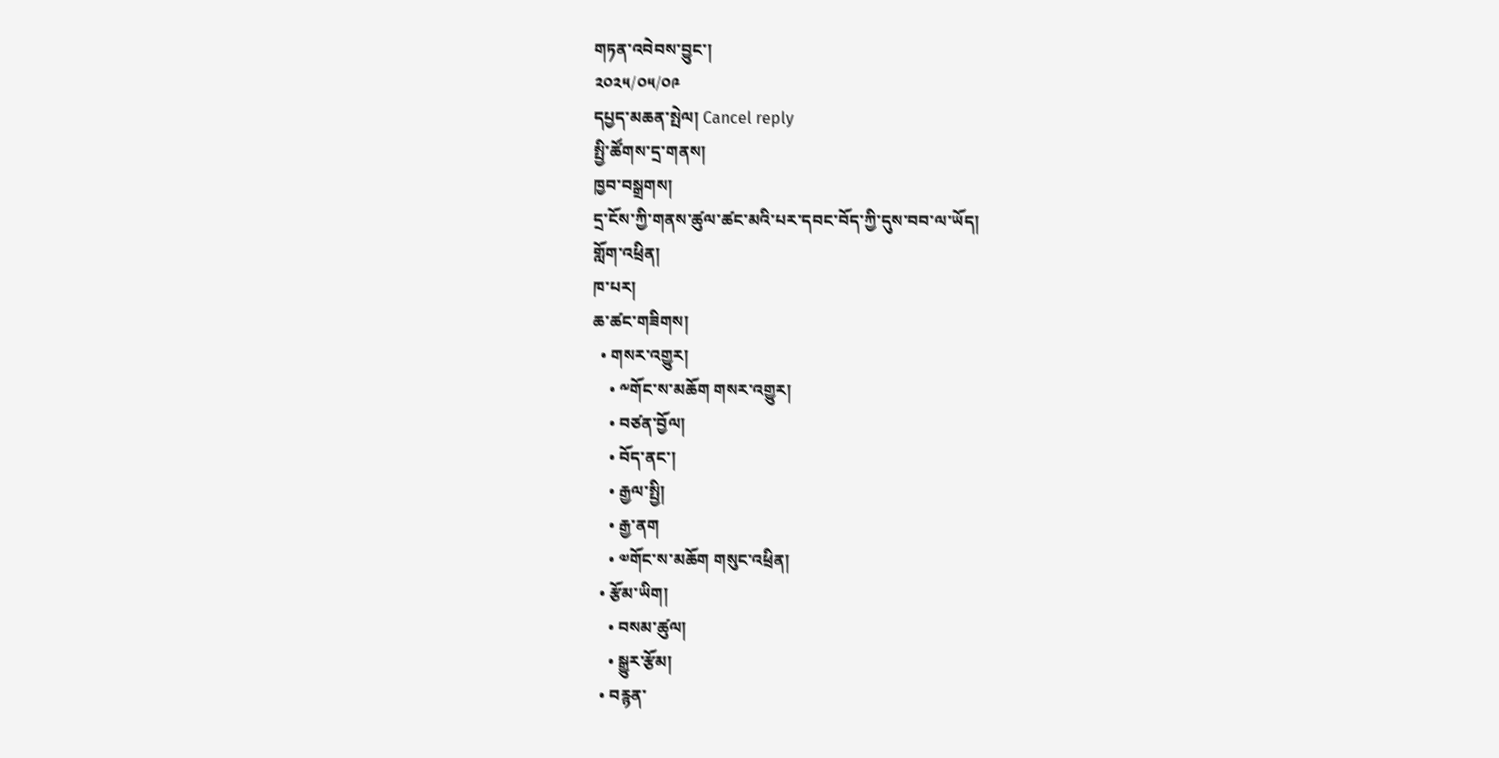གཏན་འབེབས་བྱུང་།
༢༠༢༥/༠༥/༠༩
དཔྱད་མཆན་སྤེལ། Cancel reply
སྤྱི་ཚོགས་དྲ་གནས།
ཁྱབ་བསྒྲགས།
དྲ་ངོས་ཀྱི་གནས་ཚུལ་ཚང་མའི་པར་དབང་བོད་ཀྱི་དུས་བབ་ལ་ཡོད།
གློག་འཕྲིན།
ཁ་པར།
ཆ་ཚང་གཟིགས།
  • གསར་འགྱུར།
    • ༸གོང་ས་མཆོག གསར་འགྱུར།
    • བཙན་བྱོལ།
    • བོད་ནང་།
    • རྒྱལ་སྤྱི།
    • རྒྱ་ནག
    • ༧གོང་ས་མཆོག གསུང་འཕྲིན།
  • རྩོམ་ཡིག།
    • བསམ་ཚུལ།
    • སྒྱུར་རྩོམ།
  • བརྙན་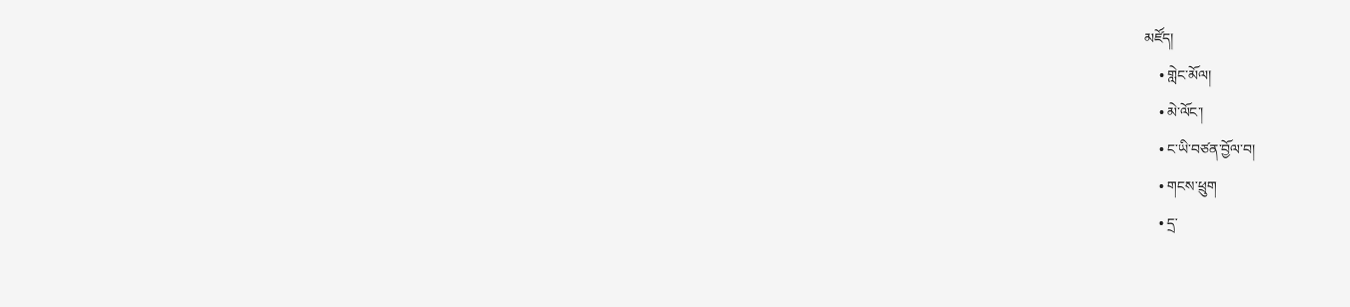མཛོད།
    • གླེང་མོལ།
    • མེ་ལོང་།
    • ང་ཡི་བཙན་བྱོལ་བ།
    • གངས་ཕྲུག
    • དྲ་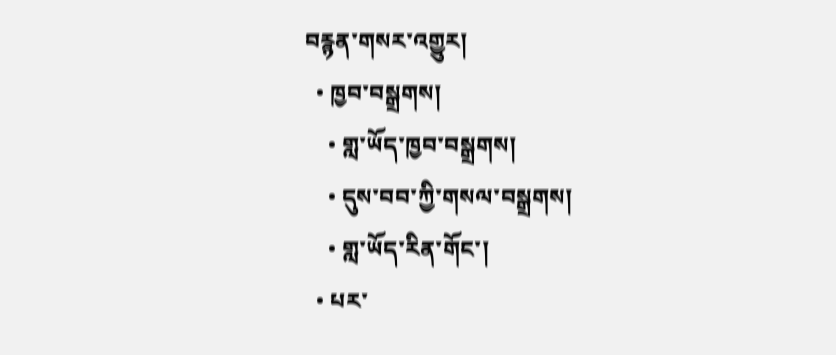བརྙན་གསར་འགྱུར།
  • ཁྱབ་བསྒྲགས།
    • གླ་ཡོད་ཁྱབ་བསྒྲགས།
    • དུས་བབ་ཀྱི་གསལ་བསྒྲགས།
    • གླ་ཡོད་རིན་གོང་།
  • པར་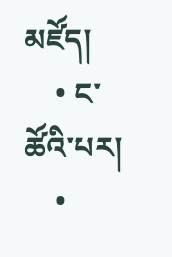མཛོད།
    • ང་ཚོའི་པར།
    •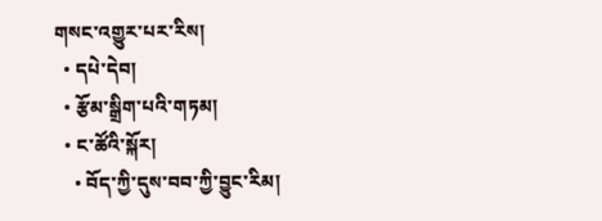གསང་འགྱུར་པར་རིས།
  • དཔེ་དེབ།
  • རྩོམ་སྒྲིག་པའི་གཏམ།
  • ང་ཚོའི་སྐོར།
    • བོད་ཀྱི་དུས་བབ་ཀྱི་བྱུང་རིམ།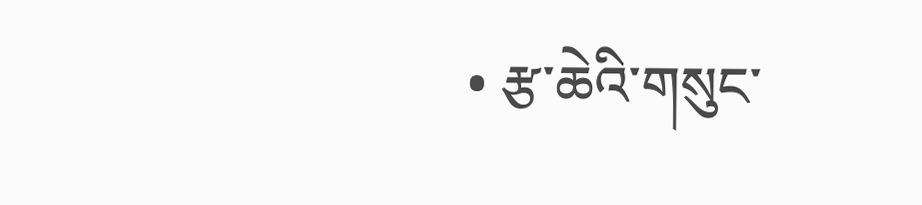• རྩ་ཆེའི་གསུང་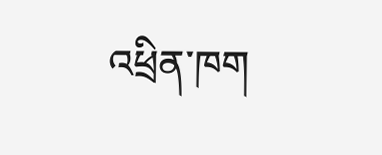འཕྲིན་ཁག